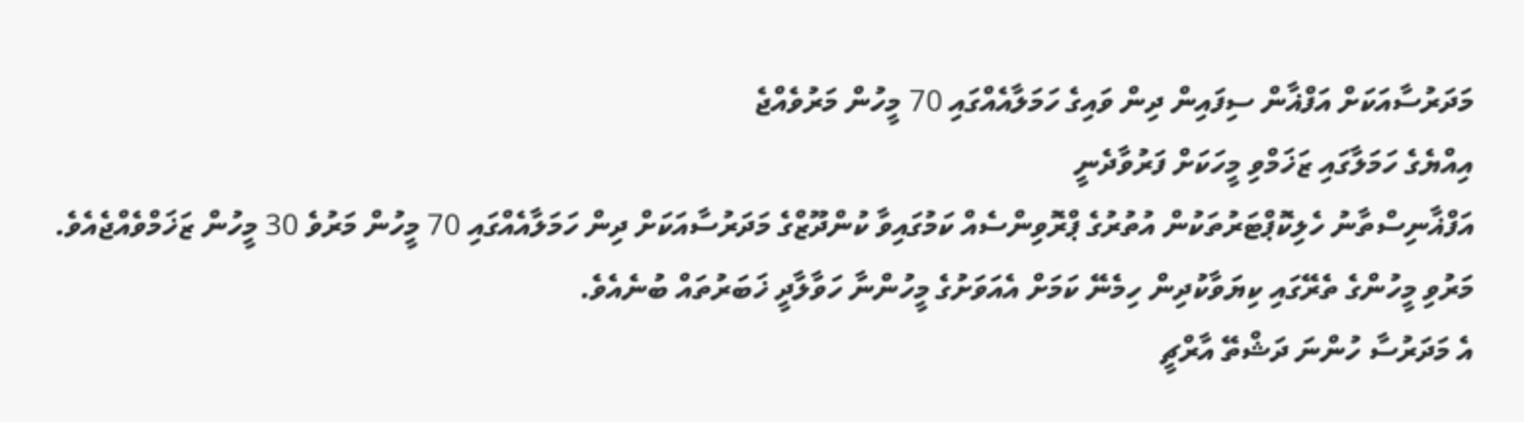މަދަރުސާއަކަށް އަފްޣާން ސިފައިން ދިން ވައިގެ ހަމަލާއެއްގައި 70 މީހުން މަރުވެއްޖެ
އިއްޔެގެ ހަމަލާގައި ޒަޚަމްވި މީހަކަށް ފަރުވާދެނީ
އަފްޣާނިސްތާނު ހެލިކޮޕްޓަރުތަކުން އުތުރުގެ ޕްރޮވިންސެއް ކަމުގައިވާ ކުންދޫޒްގެ މަދަރުސާއަކަށް ދިން ހަމަލާއެއްގައި 70 މީހުން މަރުވެ 30 މީހުން ޒަޚަމްވެއްޖެއެވެ. މަރުވި މީހުންގެ ތެރޭގައި ކިޔަވާކުދިން ހިމެނޭ ކަމަށް އެއަވަށުގެ މީހުންނާ ހަވާލާދީ ޚަބަރުތައް ބުނެއެވެ.
އެ މަދަރުސާ ހުންނަ ދަޝްތޭ އާރްޗީ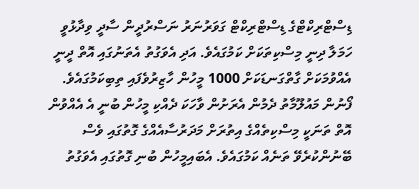ޑިސްޓްރިކްޓްގެ ޑިސްޓްރިކްޓް ގަވަރުނަރު ނަސްރުދީން ސާދީ ވިދާޅުވީ ހަމަލާ ދިނީ މިސްކިތަކަށް ކަމުގައެވެ. އަދި އެވަގުތު އެތަނުގައި އޮތް ދީނީ އެއްވުމަކަށް ގާތްގަނޑަކަށް 1000 މީހުން ހާޒިރުވެފައި ތިބިކަމުގައެވެ. ފޯނުން މައުލޫމާތު ދެމުން އެރަށުން ވާހަކަ ދެއްކި މީހުން ބުނީ އެ އެއްވުން އޮތް ތަނަކީ މިސްކިތެއްގެ އިތުރަށް މަދަރުސާއެއްގެ ގޮތުގައި ވެސް ބޭނުންކުރެވޭ ތަނެއް ކަމުގައެވެ. އެބައިމީހުން ބުނި ގޮތުގައި އެވަގުތު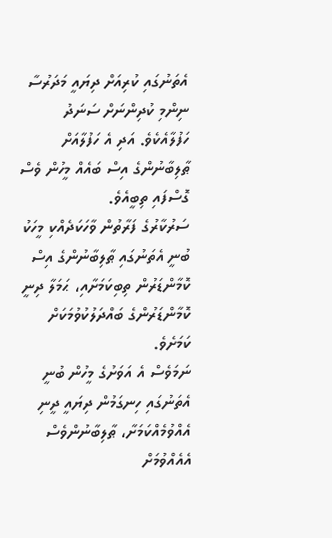އެތަނުގައި ކުރިއަށް ދިޔައީ މަދަރުސާ ނިންމި ކުދިންނަށް ސަނަދު ހަފުލާއެކެވެ. އަދި އެ ހަފުލާއަށް ޠާލިބާނުންގެ އިސް ބައެއް މީހުން ވެސް ގޮސްފައި ތިބީއެވެ.
ސަރުކާރުގެ ފަރާތުން ވާހަކަދެއްކި މީހަކު ބުނީ އެތަނުގައި ޠާލިބާނުންގެ އިސް ކޮމާންޑަރުން ތިބިކަމަށާއި، ޙަމަލާ ދިނީ ކޮމާންޑަރުންގެ ބައްދަލުކުވުމަކަށް ކަމަށެވެ.
ނަމަވެސް އެ އަވަށުގެ މީހުން ބުނީ އެތަނުގައި ހިނގަމުން ދިޔައީ ދީނި އެއްވުމެއްކަމަށާ، ޠާލިބާނުންވެސް އެއެއްވުމަށް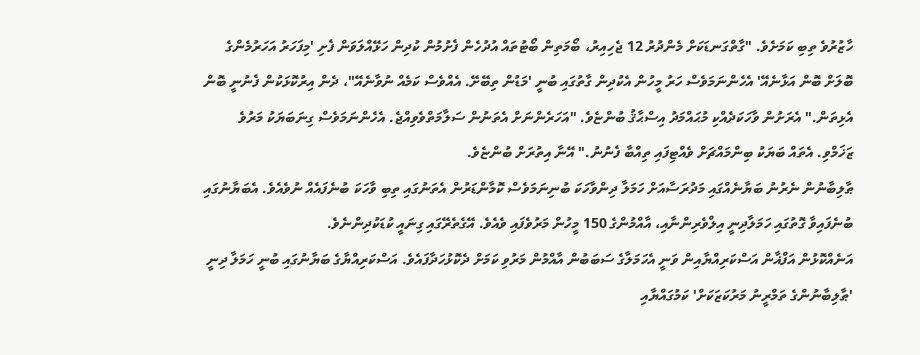ހާޒުރުވެ ތިބި ކަމަށެވެ. "ގާތްގަނޑަކަށް މެންދުރު 12 ޖެހިއިރު، ބޯމަތިން ބޯޓުތައް އުދުހެން ފެށުމުން ކުދިން ހަޅޭއްލަވަން ފެށި 'މިފަހަރު އަހަރުމެންގެ ބޮލަށް ބޮން އަޅާނެއޭ' އެހެންނަމަވެސް ހަރު މީހުން އެކުދިން ގާތުގައި ބުނީ 'މަޑުން ތިބޭށޭ. އެއްވެސް ކަމެއް ނުވާނެއޭ"، ދެން އިރުކޮޅަކުން ފެނުނީ ބޮން އެޅިތަން." އެރަށުން ވާހަކަދެއްކި މުޙައްމަދު އިސްޙާޤު ބުންޏެވެ. "އަހަރެންނަށް އެތަނުން ސަލާމަތްވެވިއްޖެ. އެހެންނަމަވެސް ގިނަބަޔަކު މަރުވެ ޒަޚަމްވި. އެތައް ބަޔަކު ބިންމައްޗަށް ވެއްޓިފައި ތިއްބާ ފެނުނު." އޭނާ އިތުރަށް ބުންޏެވެ.
ޠާލިބާނުން ނެރުނު ބަޔާނެއްގައި މަދުރަސާއަށް ހަމަލާ ދިންވާހަކަ ބުނިނަމަވެސް ކޮމާންޑަރުން އެތަނުގައި ތިބި ވާހަކަ ބުނެފައެއް ނުވެއެވެ. އެބަޔާނުގައި ބުނެފައިވާ ގޮތުގައި ހަމަލާދިނީ އިލްވެރިންނާއި، އާއްމުންގެ 150 މީހުން މަރުވެފައި ވެއެވެ. އޭގެތެރޭގައި ގިނައީ ކުޑަކުދިންނެވެ.
އަނެއްކޮޅުން އަފްޣާން އަސްކަރިއްޔާއިން ވަނީ އެހަމަލާގެ ސަބަބުން އާއްމުން މަރުވި ކަމަށް ދެކޮޅުހަދާފައެވެ. އަސްކަރިއްޔާގެ ބަޔާނުގައި ބުނީ ހަމަލާ ދިނީ 'ޠާލިބާނުންގެ ތަމްރީނު މަރުކަޒަކަށް' ކަމުގައްޔާއި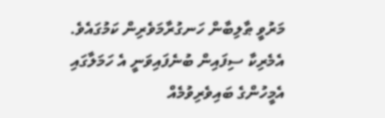މަރުވީ ޠާލިބާން ހަނގުރާމަވެރިން ކަމުގައެވެ.
އެމެރިކާ ސިފައިން ބުނެފައިވަނީ އެ ހަމަލާގައި އެމީހުންގެ ބައިވެރިވުމެއް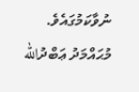ނުވާކަމުގައެވެ.
މުޙައްމަދު ޢަބްދުالله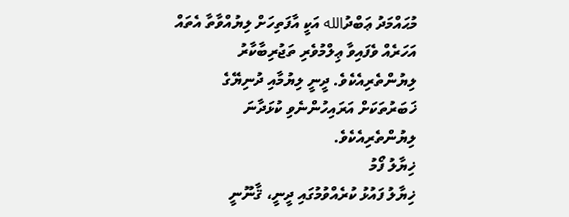މުޙައްމަދު ޢަބްދުالله އަކީ އާފަތިހަށް ލިޔުއްވާތާ އެތައް އަހަރެއް ވެފައިވާ ޢިލްމުވެރި ތަޖުރިބާކާރު ލިޔުންތެރިއެކެވެ. ދީނީ ލިޔުމާއި ދުނިޔޭގެ ޚަބަރުތަކަށް އަރައިހުންނެވި ކުޅަދާނަ ލިޔުންތެރިއެކެވެ.
ޚިޔާލު ފޯމު
ޚިޔާލު ފައުޅު ކުރެއްވުމުގައި ދީނީ، ޤާނޫނީ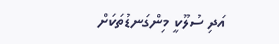އަދި ސުލޫކީ މިންގަނޑުތަކަށް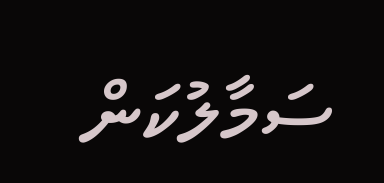ސަމާލުކަން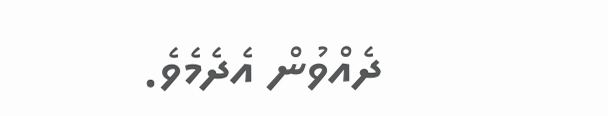ދެއްވުން އެދެމެވެ.